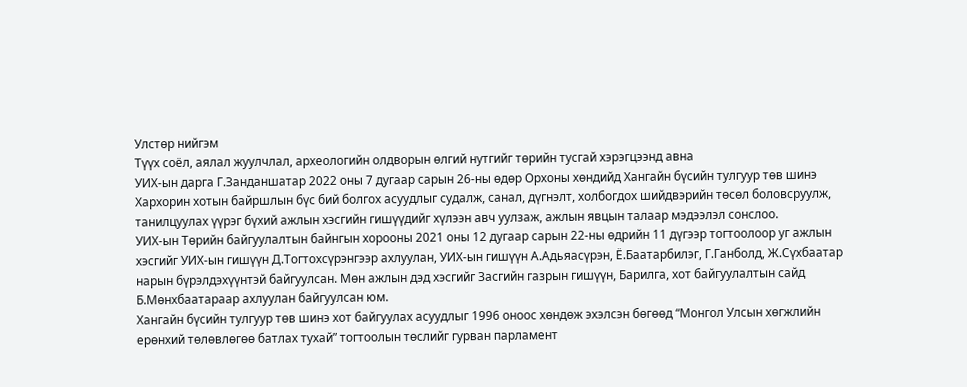Улстөр нийгэм
Түүх соёл, аялал жуулчлал, археологийн олдворын өлгий нутгийг төрийн тусгай хэрэгцээнд авна
УИХ-ын дарга Г.Занданшатар 2022 оны 7 дугаар сарын 26-ны өдөр Орхоны хөндийд Хангайн бүсийн тулгуур төв шинэ Хархорин хотын байршлын бүс бий болгох асуудлыг судалж, санал, дүгнэлт, холбогдох шийдвэрийн төсөл боловсруулж, танилцуулах үүрэг бүхий ажлын хэсгийн гишүүдийг хүлээн авч уулзаж, ажлын явцын талаар мэдээлэл сонслоо.
УИХ-ын Төрийн байгуулалтын байнгын хорооны 2021 оны 12 дугаар сарын 22-ны өдрийн 11 дүгээр тогтоолоор уг ажлын хэсгийг УИХ-ын гишүүн Д.Тогтохсүрэнгээр ахлуулан, УИХ-ын гишүүн А.Адьяасүрэн, Ё.Баатарбилэг, Г.Ганболд, Ж.Сүхбаатар нарын бүрэлдэхүүнтэй байгуулсан. Мөн ажлын дэд хэсгийг Засгийн газрын гишүүн, Барилга, хот байгуулалтын сайд Б.Мөнхбаатараар ахлуулан байгуулсан юм.
Хангайн бүсийн тулгуур төв шинэ хот байгуулах асуудлыг 1996 оноос хөндөж эхэлсэн бөгөөд “Монгол Улсын хөгжлийн ерөнхий төлөвлөгөө батлах тухай” тогтоолын төслийг гурван парламент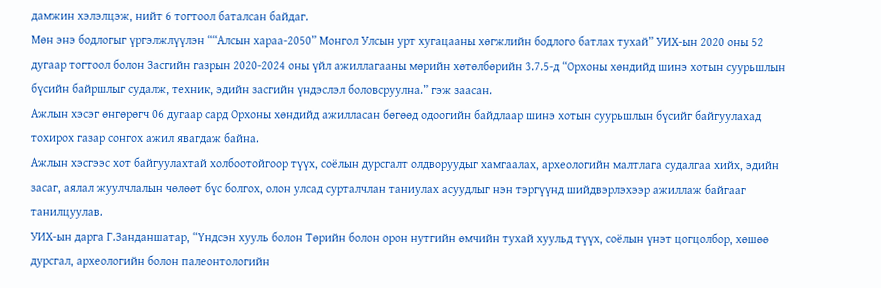дамжин хэлэлцэж, нийт 6 тогтоол баталсан байдаг.
Мөн энэ бодлогыг үргэлжлүүлэн ““Алсын хараа-2050” Монгол Улсын урт хугацааны хөгжлийн бодлого батлах тухай” УИХ-ын 2020 оны 52 дугаар тогтоол болон Засгийн газрын 2020-2024 оны үйл ажиллагааны мөрийн хөтөлбөрийн 3.7.5-д “Орхоны хөндийд шинэ хотын суурьшлын бүсийн байршлыг судалж, техник, эдийн засгийн үндэслэл боловсруулна.” гэж заасан.
Ажлын хэсэг өнгөрөгч 06 дугаар сард Орхоны хөндийд ажилласан бөгөөд одоогийн байдлаар шинэ хотын суурьшлын бүсийг байгуулахад тохирох газар сонгох ажил явагдаж байна.
Ажлын хэсгээс хот байгуулахтай холбоотойгоор түүх, соёлын дурсгалт олдворуудыг хамгаалах, археологийн малтлага судалгаа хийх, эдийн засаг, аялал жуулчлалын чөлөөт бүс болгох, олон улсад сурталчлан таниулах асуудлыг нэн тэргүүнд шийдвэрлэхээр ажиллаж байгааг танилцуулав.
УИХ-ын дарга Г.Занданшатар, “Үндсэн хууль болон Төрийн болон орон нутгийн өмчийн тухай хуульд түүх, соёлын үнэт цогцолбор, хөшөө дурсгал, археологийн болон палеонтологийн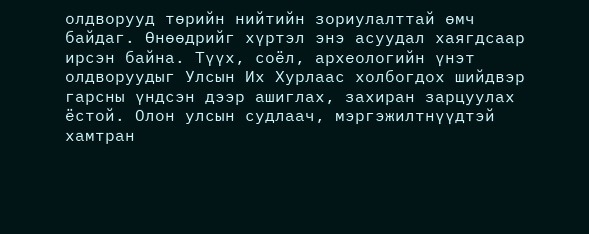олдворууд төрийн нийтийн зориулалттай өмч байдаг. Өнөөдрийг хүртэл энэ асуудал хаягдсаар ирсэн байна. Түүх, соёл, археологийн үнэт олдворуудыг Улсын Их Хурлаас холбогдох шийдвэр гарсны үндсэн дээр ашиглах, захиран зарцуулах ёстой. Олон улсын судлаач, мэргэжилтнүүдтэй хамтран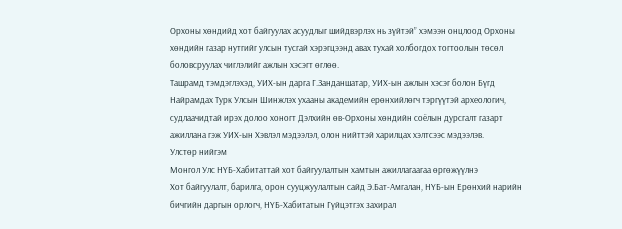Орхоны хөндийд хот байгуулах асуудлыг шийдвэрлэх нь зүйтэй” хэмээн онцлоод Орхоны хөндийн газар нутгийг улсын тусгай хэрэгцээнд авах тухай холбогдох тогтоолын төсөл боловсруулах чиглэлийг ажлын хэсэгт өглөө.
Ташрамд тэмдэглэхэд, УИХ-ын дарга Г.Занданшатар, УИХ-ын ажлын хэсэг болон Бүгд Найрамдах Турк Улсын Шинжлэх ухааны академийн ерөнхийлөгч тэргүүтэй археологич, судлаачидтай ирэх долоо хоногт Дэлхийн өв-Орхоны хөндийн соёлын дурсгалт газарт ажиллана гэж УИХ-ын Хэвлэл мэдээлэл, олон нийттэй харилцах хэлтсээс мэдээлэв.
Улстөр нийгэм
Монгол Улс НҮБ-Хабитаттай хот байгуулалтын хамтын ажиллагаагаа өргөжүүлнэ
Хот байгуулалт, барилга, орон сууцжуулалтын сайд Э.Бат-Амгалан, НҮБ-ын Ерөнхий нарийн бичгийн даргын орлогч, НҮБ-Хабитатын Гүйцэтгэх захирал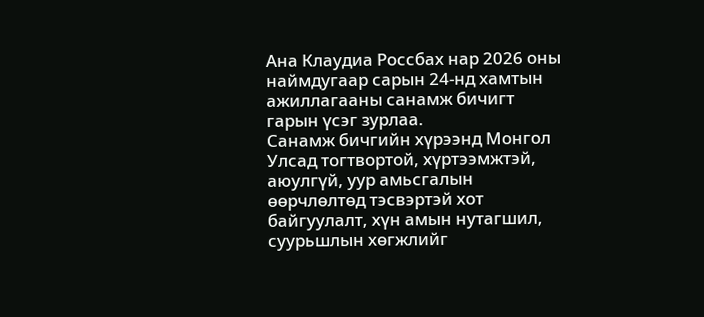Ана Клаудиа Россбах нар 2026 оны наймдугаар сарын 24-нд хамтын ажиллагааны санамж бичигт гарын үсэг зурлаа.
Санамж бичгийн хүрээнд Монгол Улсад тогтвортой, хүртээмжтэй, аюулгүй, уур амьсгалын өөрчлөлтөд тэсвэртэй хот байгуулалт, хүн амын нутагшил, суурьшлын хөгжлийг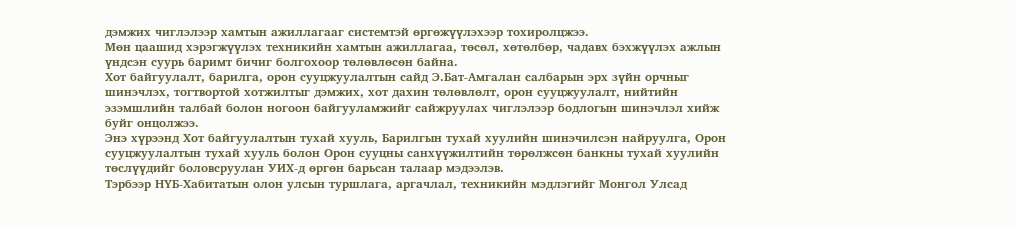дэмжих чиглэлээр хамтын ажиллагааг системтэй өргөжүүлэхээр тохиролцжээ.
Мөн цаашид хэрэгжүүлэх техникийн хамтын ажиллагаа, төсөл, хөтөлбөр, чадавх бэхжүүлэх ажлын үндсэн суурь баримт бичиг болгохоор төлөвлөсөн байна.
Хот байгуулалт, барилга, орон сууцжуулалтын сайд Э.Бат-Амгалан салбарын эрх зүйн орчныг шинэчлэх, тогтвортой хотжилтыг дэмжих, хот дахин төлөвлөлт, орон сууцжуулалт, нийтийн эзэмшлийн талбай болон ногоон байгууламжийг сайжруулах чиглэлээр бодлогын шинэчлэл хийж буйг онцолжээ.
Энэ хүрээнд Хот байгуулалтын тухай хууль, Барилгын тухай хуулийн шинэчилсэн найруулга, Орон сууцжуулалтын тухай хууль болон Орон сууцны санхүүжилтийн төрөлжсөн банкны тухай хуулийн төслүүдийг боловсруулан УИХ-д өргөн барьсан талаар мэдээлэв.
Тэрбээр НҮБ-Хабитатын олон улсын туршлага, аргачлал, техникийн мэдлэгийг Монгол Улсад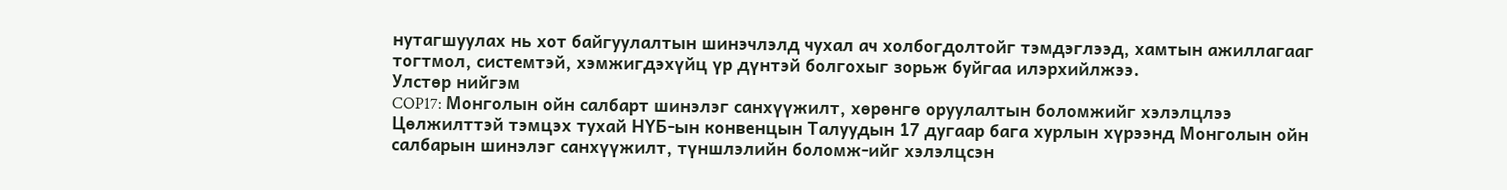нутагшуулах нь хот байгуулалтын шинэчлэлд чухал ач холбогдолтойг тэмдэглээд, хамтын ажиллагааг тогтмол, системтэй, хэмжигдэхүйц үр дүнтэй болгохыг зорьж буйгаа илэрхийлжээ.
Улстөр нийгэм
COP17: Монголын ойн салбарт шинэлэг санхүүжилт, хөрөнгө оруулалтын боломжийг хэлэлцлээ
Цөлжилттэй тэмцэх тухай НҮБ-ын конвенцын Талуудын 17 дугаар бага хурлын хүрээнд Монголын ойн салбарын шинэлэг санхүүжилт, түншлэлийн боломж-ийг хэлэлцсэн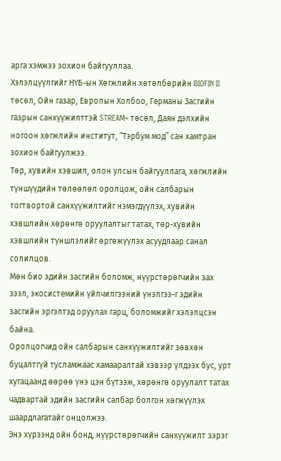арга хэмжээ зохион байгууллаа.
Хэлэлцүүлгийг НҮБ-ын Хөгжлийн хөтөлбөрийн BIOFIN II төсөл, Ойн газар, Европын Холбоо, Германы Засгийн газрын санхүүжилттэй STREAM+ төсөл, Даян дэлхийн ногоон хөгжлийн институт, “Тэрбум мод” сан хамтран зохион байгуулжээ.
Төр, хувийн хэвшил, олон улсын байгууллага, хөгжлийн түншүүдийн төлөөлөл оролцож, ойн салбарын тогтвортой санхүүжилтийг нэмэгдүүлэх, хувийн хэвшлийн хөрөнгө оруулалтыг татах, төр-хувийн хэвшлийн түншлэлийг өргөжүүлэх асуудлаар санал солилцов.
Мөн био эдийн засгийн боломж, нүүрстөрөгчийн зах зээл, экосистемийн үйлчилгээний үнэлгээ-г эдийн засгийн эргэлтэд оруулах гарц, боломжийг хэлэлцсэн байна.
Оролцогчид ойн салбарын санхүүжилтийг зөвхөн буцалтгүй тусламжаас хамааралтай хэвээр үлдээх бус, урт хугацаанд өөрөө үнэ цэн бүтээж, хөрөнгө оруулалт татах чадвартай эдийн засгийн салбар болгон хөгжүүлэх шаардлагатайг онцолжээ.
Энэ хүрээнд ойн бонд, нүүрстөрөгчийн санхүүжилт зэрэг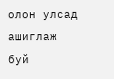олон улсад ашиглаж буй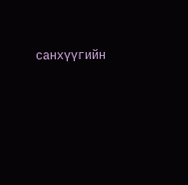санхүүгийн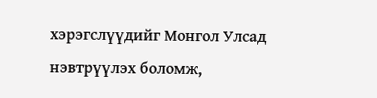хэрэгслүүдийг Монгол Улсад нэвтрүүлэх боломж,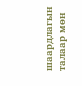шаардлагын талаар мөн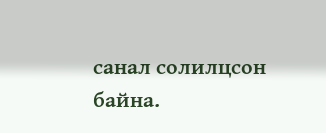санал солилцсон байна.